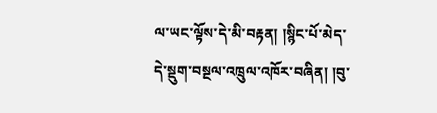ལ་ཡང་ལྟོས་དེ་མི་བརྟན། །སྙིང་པོ་མེད་དེ་སྡུག་བསྔལ་འཁྲུལ་འཁོར་བཞིན། །བུ་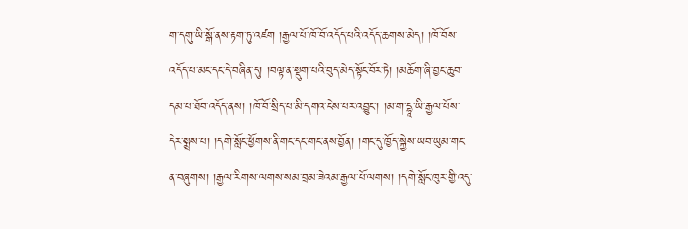ག་དགུ་ཡི་སྒོ་ནས་རྟག་ཏུ་འཛག །རྒྱལ་པོ་ཁོ་བོ་འདོད་པའི་འདོད་ཆགས་མེད། །ཁོ་བོས་འདོད་པ་མང་དང་དེ་བཞིན་དུ། །བལྟ་ན་སྡུག་པའི་བུད་མེད་སྟོང་བོར་ཏེ། །མཆོག་ཞི་བྱང་ཆུབ་དམ་པ་ཐོབ་འདོད་ནས། །ཁོ་བོ་སྲིད་པ་མི་དགའ་ངེས་པར་འབྱུང་། །མ་ག་དྷཱ་ཡི་རྒྱལ་པོས་དེར་སྨྲས་པ། །དགེ་སློང་ཕྱོགས་ནི་གང་དང་གང་ནས་བྱོན། །གང་དུ་ཁྱོད་སྐྱེས་ཡབ་ཡུམ་གང་ན་བཞུགས། །རྒྱལ་རིགས་ལགས་སམ་བྲམ་ཟེའམ་རྒྱལ་པོ་ལགས། །དགེ་སློང་ཁུར་གྱི་འདུ་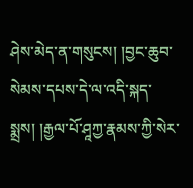ཤེས་མེད་ན་གསུངས། །བྱང་ཆུབ་སེམས་དཔས་དེ་ལ་འདི་སྐད་སྨྲས། །རྒྱལ་པོ་ཤཱཀྱ་རྣམས་ཀྱི་སེར་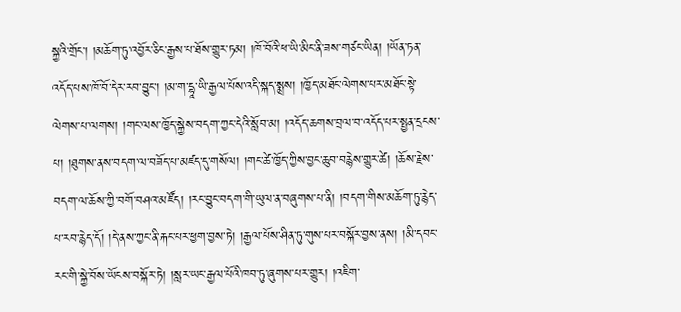སྐྱའི་གྲོང་། །མཆོག་ཏུ་འབྱོར་ཅིང་རྒྱས་པ་ཐོས་གྱུར་ཏམ། །ཁོ་བོའི་ཕ་ཡི་མིང་ནི་ཟས་གཙང་ཡིན། །ཡོན་ཏན་འདོད་པས་ཁོ་བོ་དེར་རབ་བྱུང་། །མ་ག་དྷཱ་ཡི་རྒྱལ་པོས་འདི་སྐད་སྨྲས། །ཁྱོད་མཐོང་ལེགས་པར་མཐོང་སྟེ་ལེགས་པ་ལགས། །གང་ལས་ཁྱོད་སྐྱེས་བདག་ཀྱང་དེའི་སློབ་མ། །འདོད་ཆགས་བྲལ་བ་འདོད་པར་སྤྱན་དྲངས་པ། །ཐུགས་ནས་བདག་ལ་བཟོད་པ་མཛད་དུ་གསོལ། །གང་ཚེ་ཁྱོད་ཀྱིས་བྱང་ཆུབ་བརྙེས་གྱུར་ཚེ། །ཆོས་རྗེས་བདག་ལ་ཆོས་ཀྱི་བགོ་བཤའ་མཛོད། །རང་བྱུང་བདག་གི་ཡུལ་ན་བཞུགས་པ་ནི། །བདག་གིས་མཆོག་ཏུ་རྙེད་པ་རབ་རྙེད་དོ། །དེ་ནས་ཀྱང་ནི་རྐང་པར་ཕྱག་བྱས་ཏེ། །རྒྱལ་པོས་ཤིན་ཏུ་གུས་པར་བསྐོར་བྱས་ནས། །མི་དབང་རང་གི་སྐྱེ་བོས་ཡོངས་བསྐོར་ཏེ། །སླར་ཡང་རྒྱལ་པོའི་ཁབ་ཏུ་ཞུགས་པར་གྱུར། །འཇིག་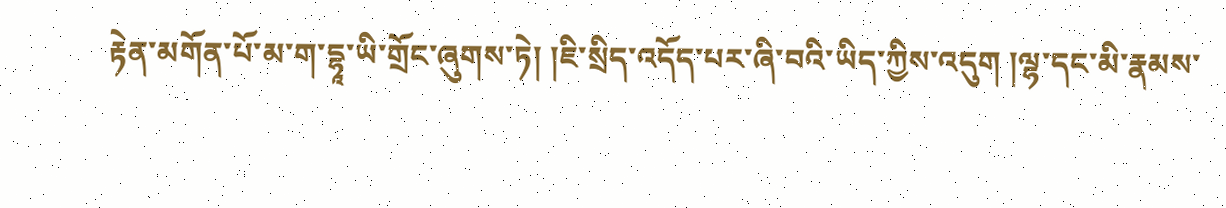རྟེན་མགོན་པོ་མ་ག་དྷཱ་ཡི་གྲོང་ཞུགས་ཏེ། །ཇི་སྲིད་འདོད་པར་ཞི་བའི་ཡིད་ཀྱིས་འདུག །ལྷ་དང་མི་རྣམས་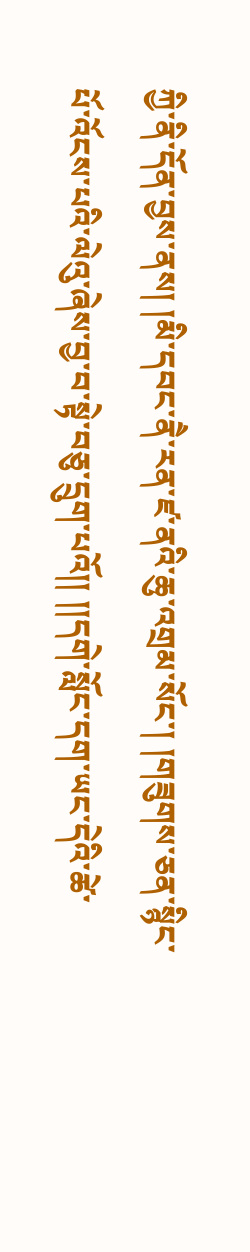ཀྱི་ནི་དོན་བྱས་ནས། །མི་དབང་ནཻ་རན་ཛ་ནའི་ཆུ་འགྲམ་སོང་། །གཟུགས་ཅན་སྙིང་པོ་འོངས་པའི་ལེའུ་ཞེས་བྱ་བ་སྟེ་བཅུ་དྲུག་པའོ།། །།དགེ་སློང་དག་ཡང་དེའི་ཚེ་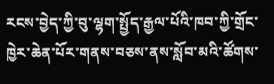རངས་བྱེད་ཀྱི་བུ་ལྷག་སྤྱོད་རྒྱལ་པོའི་ཁབ་ཀྱི་གྲོང་ཁྱེར་ཆེན་པོར་གནས་བཅས་ནས་སློབ་མའི་ཚོགས་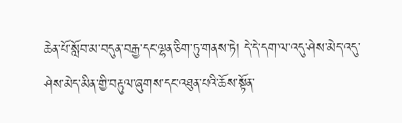ཆེན་པོ་སློབ་མ་བདུན་བརྒྱ་དང་ལྷན་ཅིག་ཏུ་གནས་ཏེ། དེ་དེ་དག་ལ་འདུ་ཤེས་མེད་འདུ་ཤེས་མེད་མིན་གྱི་བརྟུལ་ཞུགས་དང་འཐུན་པའི་ཆོས་སྟོན་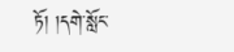ཏོ། །དགེ་སློང་